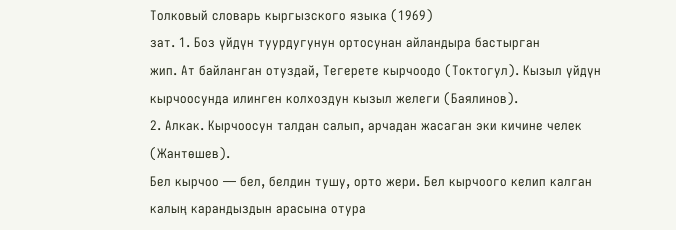Толковый словарь кыргызского языка (1969)
зат. 1. Боз үйдүн туурдугунун ортосунан айландыра бастырган
жип. Ат байланган отуздай, Тегерете кырчоодо (Токтогул). Кызыл үйдүн кырчоосунда илинген колхоздун кызыл желеги (Баялинов).
2. Алкак. Кырчоосун талдан салып, арчадан жасаган эки кичине челек (Жантөшев).
Бел кырчоо — бел, белдин тушу, орто жери. Бел кырчоого келип калган калың карандыздын арасына отура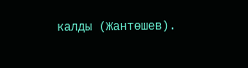калды (Жантөшев).